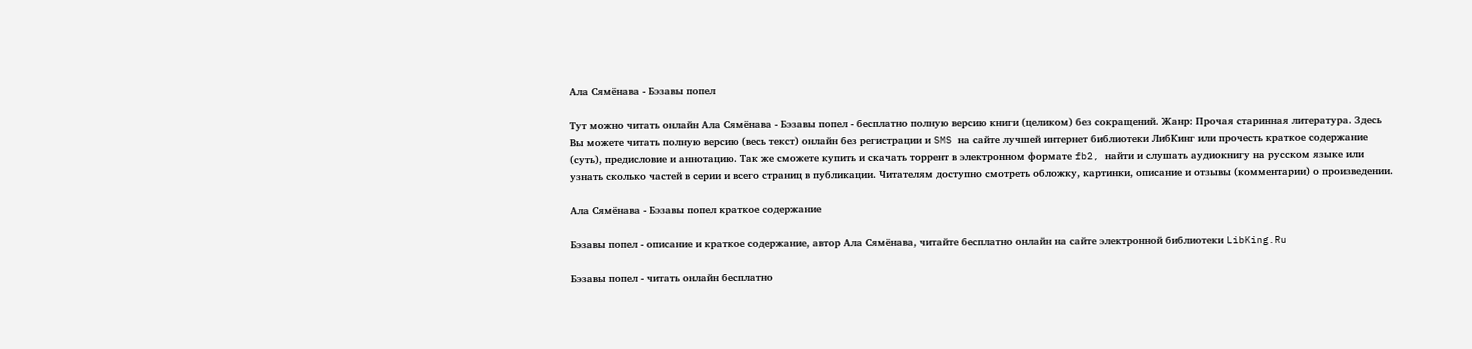Ала Сямёнава - Бэзавы попел

Тут можно читать онлайн Ала Сямёнава - Бэзавы попел - бесплатно полную версию книги (целиком) без сокращений. Жанр: Прочая старинная литература. Здесь Вы можете читать полную версию (весь текст) онлайн без регистрации и SMS на сайте лучшей интернет библиотеки ЛибКинг или прочесть краткое содержание (суть), предисловие и аннотацию. Так же сможете купить и скачать торрент в электронном формате fb2, найти и слушать аудиокнигу на русском языке или узнать сколько частей в серии и всего страниц в публикации. Читателям доступно смотреть обложку, картинки, описание и отзывы (комментарии) о произведении.

Ала Сямёнава - Бэзавы попел краткое содержание

Бэзавы попел - описание и краткое содержание, автор Ала Сямёнава, читайте бесплатно онлайн на сайте электронной библиотеки LibKing.Ru

Бэзавы попел - читать онлайн бесплатно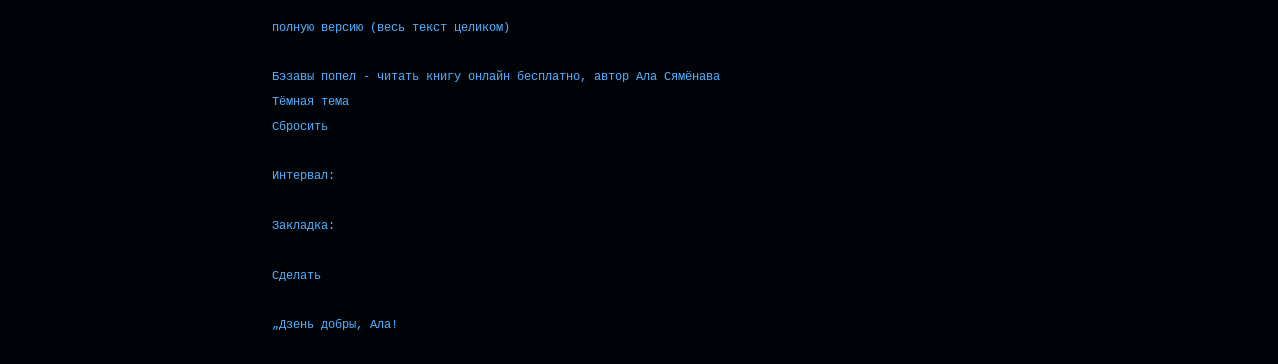полную версию (весь текст целиком)

Бэзавы попел - читать книгу онлайн бесплатно, автор Ала Сямёнава
Тёмная тема
Сбросить

Интервал:

Закладка:

Сделать

„Дзень добры, Ала!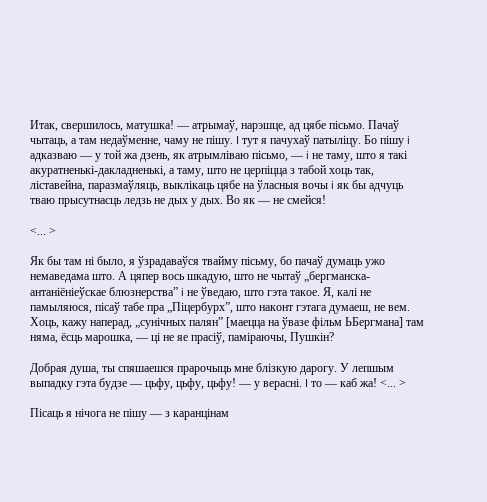Итак, свершилось, матушка! — атрымаў, нарэшце, ад цябе пісьмо. Пачаў чытаць, а там недаўменне, чаму не пішу. I тут я пачухаў патыліцу. Бо пішу i адказваю — у той жа дзень, як атрымліваю пісьмо, — i не таму, што я такі акуратненькі-дакладненькі, а таму, што не церпіцца з табой хоць так, ліставейна, паразмаўляць, выклікаць цябе на ўласныя вочы i як бы адчуць тваю прысутнасць ледзь не дых у дых. Во як — не смейся!

<... >

Як бы там ні было, я ўзрадаваўся твайму пісьму, бо пачаў думаць ужо немаведама што. А цяпер вось шкадую, што не чытаў „бергманска-антаніёніеўскае блюзнерства” i не ўведаю, што гэта такое. Я, калі не памыляюся, пісаў табе пра „Піцербурх”, што наконт гэтага думаеш, не вем. Хоць, кажу наперад, „сунічных палян” [маецца на ўвазе фільм ЬБергмана] там няма, ёсць марошка, — ці не яе прасіў, паміраючы, Пушкін?

Добрая душа, ты спяшаешся прарочыць мне блізкую дарогу. У лепшым выпадку гэта будзе — цьфу, цьфу, цьфу! — у верасні. I то — каб жа! <... >

Пісаць я нічога не пішу — з каранцінам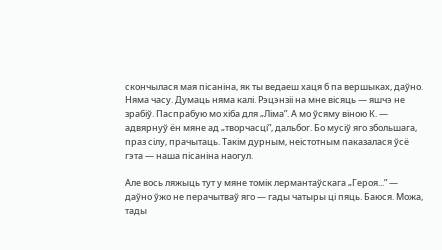скончылася мая пісаніна, як ты ведаеш хаця б па вершыках, даўно. Няма часу. Думаць няма калі. Рэцэнзіі на мне вісяць — яшчэ не зрабіў. Паспрабую мо хіба для „Ліма”. А мо ўсяму віною К. — адвярнуў ён мяне ад „творчасці”, дальбог. Бо мусіў яго збольшага, праз сілу, прачытаць. Такім дурным, неістотным паказалася ўсё гэта — наша пісаніна наогул.

Але вось ляжыць тут у мяне томік лермантаўскага „Героя...” — даўно ўжо не перачытваў яго — гады чатыры ці пяць. Баюся. Можа, тады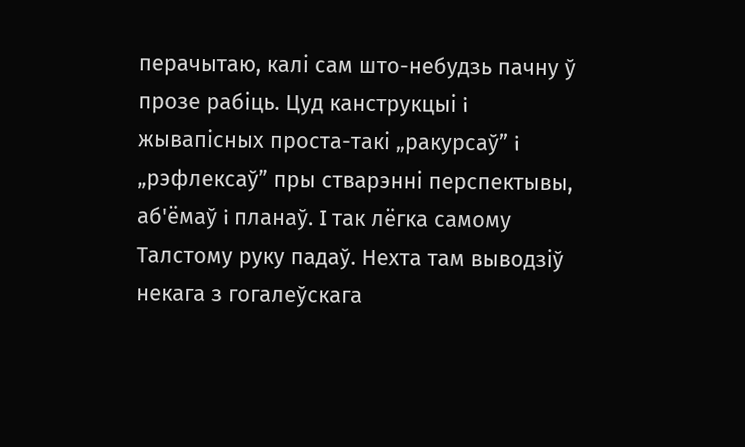перачытаю, калі сам што-небудзь пачну ў прозе рабіць. Цуд канструкцыі i жывапісных проста-такі „ракурсаў” i „рэфлексаў” пры стварэнні перспектывы, аб'ёмаў i планаў. I так лёгка самому Талстому руку падаў. Нехта там выводзіў некага з гогалеўскага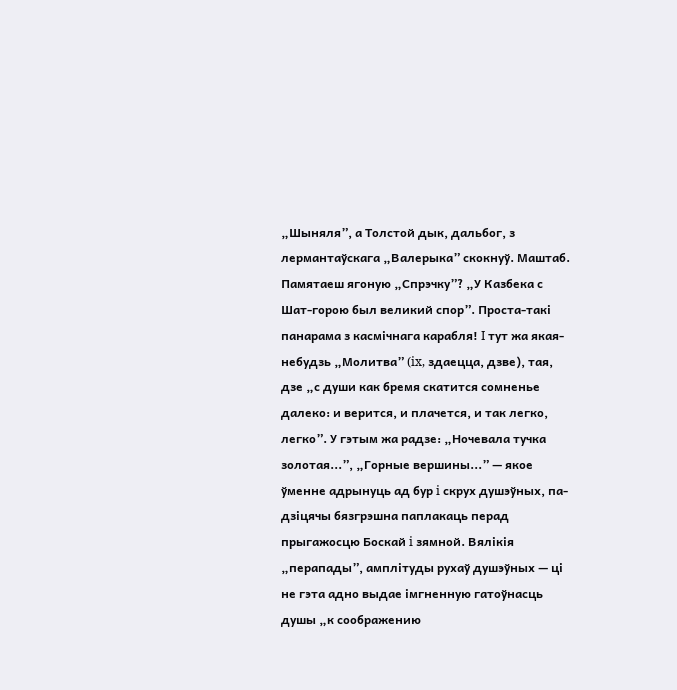„Шыняля”, а Толстой дык, дальбог, з лермантаўскага „Валерыка” скокнуў. Маштаб. Памятаеш ягоную „Спрэчку”? „У Казбека с Шат-горою был великий спор”. Проста-такі панарама з касмічнага карабля! I тут жа якая-небудзь „Молитва” (ix, здаецца, дзве), тая, дзе „с души как бремя скатится сомненье далеко: и верится, и плачется, и так легко, легко”. У гэтым жа радзе: „Ночевала тучка золотая...”, „Горные вершины...” — якое ўменне адрынуць ад бур i скрух душэўных, па-дзіцячы бязгрэшна паплакаць перад прыгажосцю Боскай i зямной. Вялікія „перапады”, амплітуды рухаў душэўных — ці не гэта адно выдае імгненную гатоўнасць душы „к соображению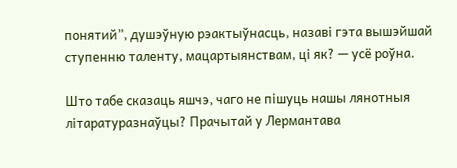понятий”, душэўную рэактыўнасць, назаві гэта вышэйшай ступенню таленту, мацартыянствам, ці як? — усё роўна.

Што табе сказаць яшчэ, чаго не пішуць нашы лянотныя літаратуразнаўцы? Прачытай у Лермантава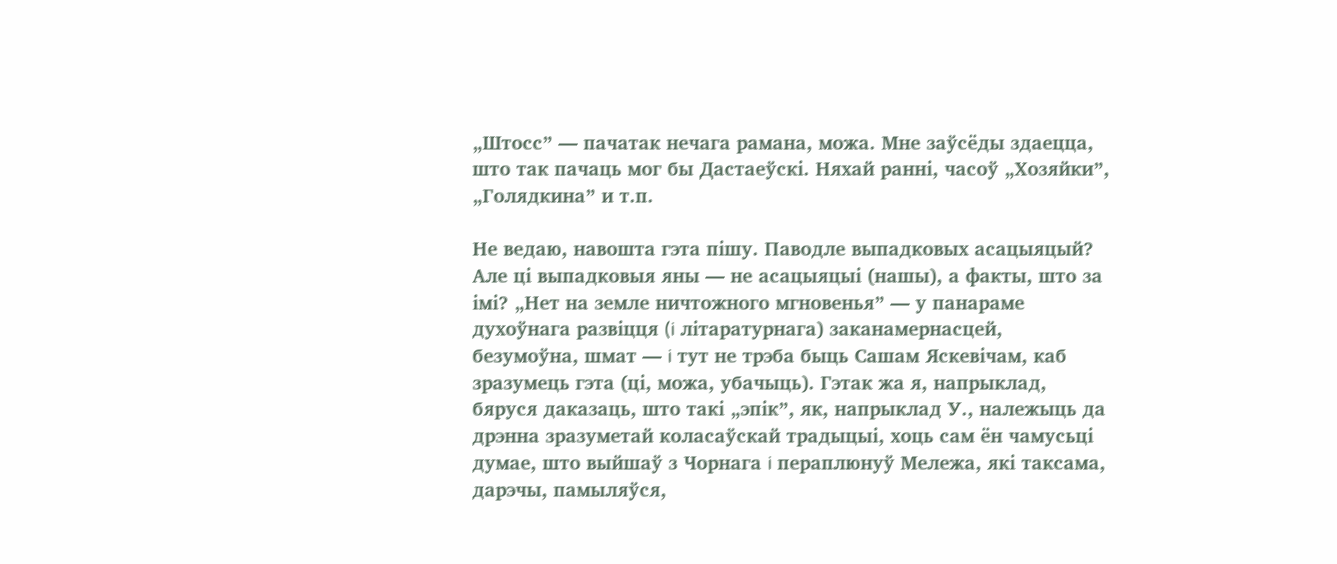„Штосс” — пачатак нечага рамана, можа. Мне заўсёды здаецца, што так пачаць мог бы Дастаеўскі. Няхай ранні, часоў „Хозяйки”, „Голядкина” и т.п.

Не ведаю, навошта гэта пішу. Паводле выпадковых асацыяцый? Але ці выпадковыя яны — не асацыяцыі (нашы), а факты, што за імі? „Нет на земле ничтожного мгновенья” — у панараме духоўнага развіцця (i літаратурнага) заканамернасцей, безумоўна, шмат — i тут не трэба быць Сашам Яскевічам, каб зразумець гэта (ці, можа, убачыць). Гэтак жа я, напрыклад, бяруся даказаць, што такі „эпік”, як, напрыклад У., належыць да дрэнна зразуметай коласаўскай традыцыі, хоць сам ён чамусьці думае, што выйшаў з Чорнага i пераплюнуў Мележа, які таксама, дарэчы, памыляўся,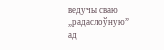ведучы сваю „радаслоўную” ад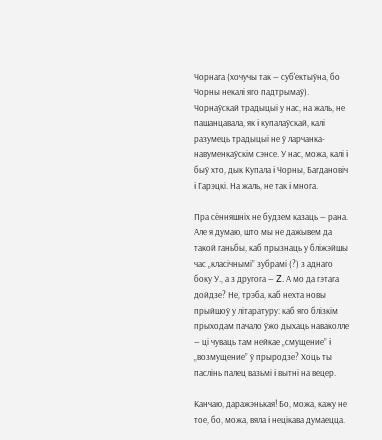Чорнага (хочучы так — суб'ектыўна, бо Чорны некалі яго падтрымаў). Чорнаўскай традыцыі у нас, на жаль, не пашанцавала, як i купалаўскай, калі разумець традыцыі не ў ларчанка-навуменкаўскім сэнсе. У нас, можа, калі i быў хто, дык Купала i Чорны, Багдановіч i Гарэцкі. На жаль, не так i многа.

Пра сённяшніх не будзем казаць — рана. Але я думаю, што мы не дажывем да такой ганьбы, каб прызнаць у бліжэйшы час „класічнымі” зубрамі (?) з аднаго боку У., а з другога — Z. А мо да гэтага дойдзе? Не, трэба, каб нехта новы прыйшоў у літаратуру: каб яго блізкім прыходам пачало ўжо дыхаць наваколле — ці чуваць там нейкае „смущение” i „возмущение” ў прыродзе? Хоць ты паслінь палец вазьмі i вытні на вецер.

Канчаю, даражэнькая! Бо, можа, кажу не тое, бо, можа, вяла i нецікава думаецца.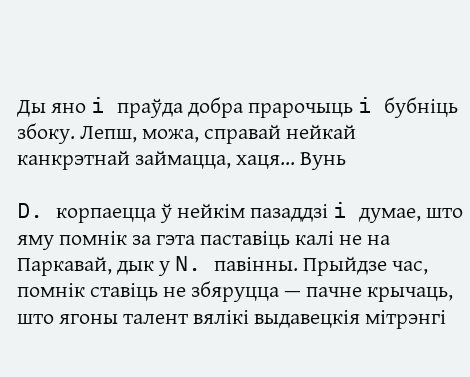Ды яно i праўда добра прарочыць i бубніць збоку. Лепш, можа, справай нейкай канкрэтнай займацца, хаця... Вунь

D. корпаецца ў нейкім пазаддзі i думае, што яму помнік за гэта паставіць калі не на Паркавай, дык у N. павінны. Прыйдзе час, помнік ставіць не збяруцца — пачне крычаць, што ягоны талент вялікі выдавецкія мітрэнгі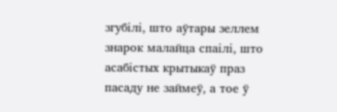згубілі, што аўтары зеллем знарок малайца спаілі, што асабістых крытыкаў праз пасаду не займеў, а тое ў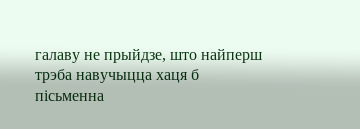галаву не прыйдзе, што найперш трэба навучыцца хаця б пісьменна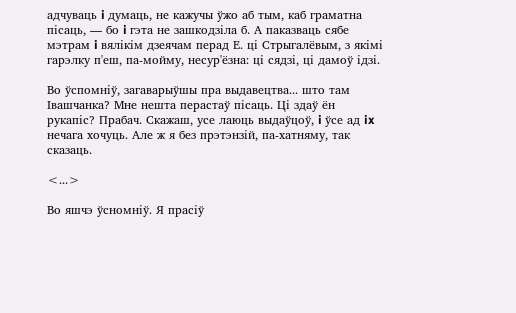адчуваць i думаць, не кажучы ўжо аб тым, каб граматна пісаць, — бо i гэта не зашкодзіла б. А паказваць сябе мэтрам i вялікім дзеячам перад Е. ці Стрыгалёвым, з якімі гарэлку п'еш, па-мойму, несур'ёзна: ці сядзі, ці дамоў ідзі.

Во ўспомніў, загаварыўшы пра выдавецтва... што там Івашчанка? Мне нешта перастаў пісаць. Ці здаў ён рукапіс? Прабач. Скажаш, усе лаюць выдаўцоў, i ўсе ад ix нечага хочуць. Але ж я без прэтэнзій, па-хатняму, так сказаць.

<...>

Во яшчэ ўсномніў. Я прасіў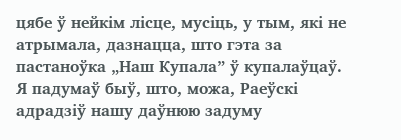цябе ў нейкім лісце, мусіць, у тым, які не атрымала, дазнацца, што гэта за пастаноўка „Наш Купала” ў купалаўцаў. Я падумаў быў, што, можа, Раеўскі адрадзіў нашу даўнюю задуму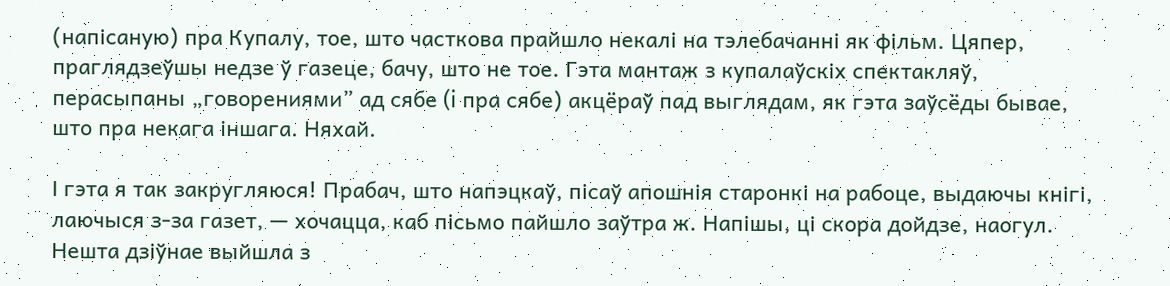(напісаную) пра Купалу, тое, што часткова прайшло некалі на тэлебачанні як фільм. Цяпер, праглядзеўшы недзе ў газеце, бачу, што не тое. Гэта мантаж з купалаўскіх спектакляў, перасыпаны „говорениями” ад сябе (i пра сябе) акцёраў пад выглядам, як гэта заўсёды бывае, што пра некага іншага. Няхай.

I гэта я так закругляюся! Прабач, што напэцкаў, пісаў апошнія старонкі на рабоце, выдаючы кнігі, лаючыся з-за газет, — хочацца, каб пісьмо пайшло заўтра ж. Напішы, ці скора дойдзе, наогул. Нешта дзіўнае выйшла з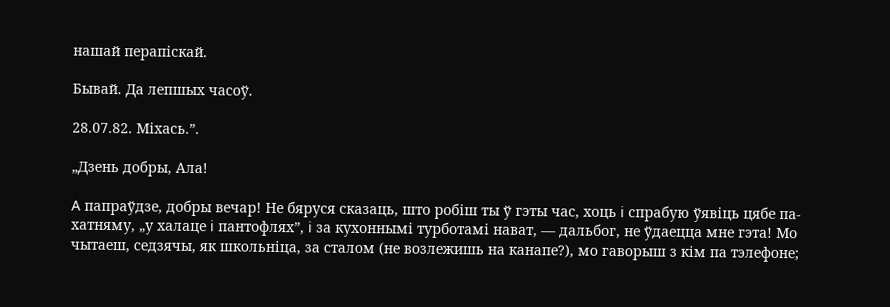нашай перапіскай.

Бывай. Да лепшых часоў.

28.07.82. Міхась.”.

„Дзень добры, Ала!

A папраўдзе, добры вечар! Не бяруся сказаць, што робіш ты ў гэты час, хоць i спрабую ўявіць цябе па-хатняму, „у халаце i пантофлях”, i за кухоннымі турботамі нават, — дальбог, не ўдаецца мне гэта! Мо чытаеш, седзячы, як школьніца, за сталом (не возлежишь на канапе?), мо гаворыш з кім па тэлефоне;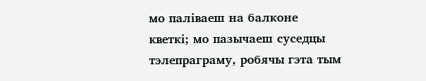мо паліваеш на балконе кветкі; мо пазычаеш суседцы тэлепраграму, робячы гэта тым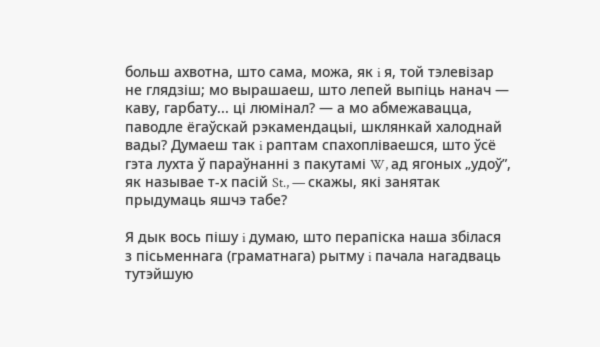больш ахвотна, што сама, можа, як i я, той тэлевізар не глядзіш; мо вырашаеш, што лепей выпіць нанач — каву, гарбату... ці люмінал? — а мо абмежавацца, паводле ёгаўскай рэкамендацыі, шклянкай халоднай вады? Думаеш так i раптам спахопліваешся, што ўсё гэта лухта ў параўнанні з пакутамі W, ад ягоных „удоў”, як называе т-х пасій St., — скажы, які занятак прыдумаць яшчэ табе?

Я дык вось пішу i думаю, што перапіска наша збілася з пісьменнага (граматнага) рытму i пачала нагадваць тутэйшую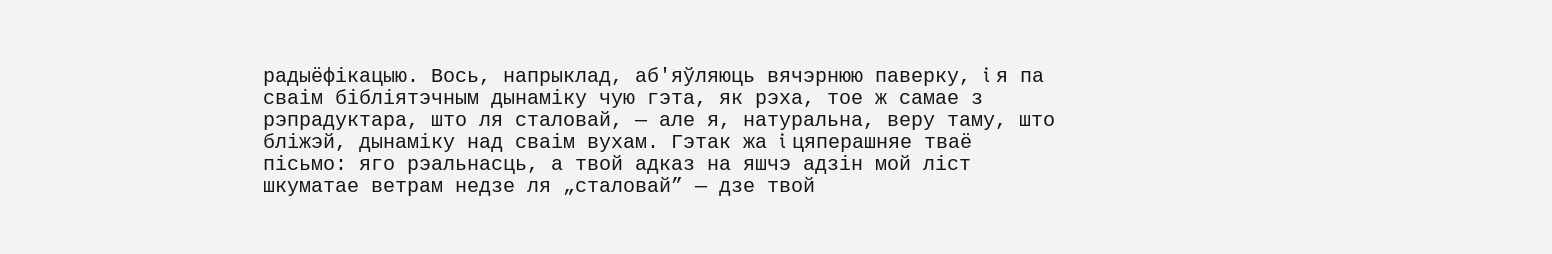радыёфікацыю. Вось, напрыклад, аб'яўляюць вячэрнюю паверку, i я па сваім бібліятэчным дынаміку чую гэта, як рэха, тое ж самае з рэпрадуктара, што ля сталовай, — але я, натуральна, веру таму, што бліжэй, дынаміку над сваім вухам. Гэтак жа i цяперашняе тваё пісьмо: яго рэальнасць, а твой адказ на яшчэ адзін мой ліст шкуматае ветрам недзе ля „сталовай” — дзе твой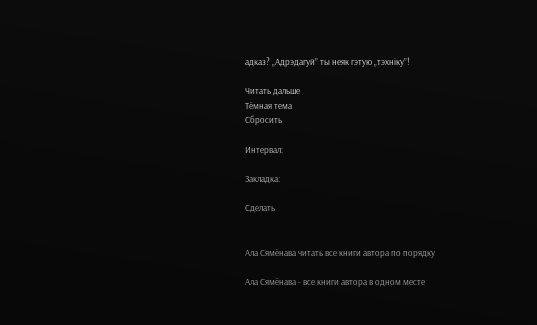адказ? „Адрэдагуй” ты неяк гэтую „тэхніку”!

Читать дальше
Тёмная тема
Сбросить

Интервал:

Закладка:

Сделать


Ала Сямёнава читать все книги автора по порядку

Ала Сямёнава - все книги автора в одном месте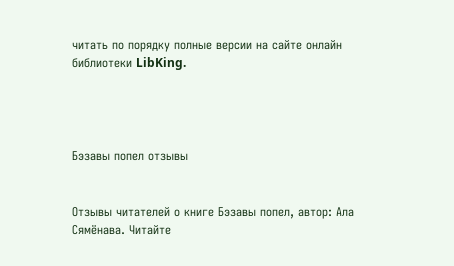читать по порядку полные версии на сайте онлайн библиотеки LibKing.




Бэзавы попел отзывы


Отзывы читателей о книге Бэзавы попел, автор: Ала Сямёнава. Читайте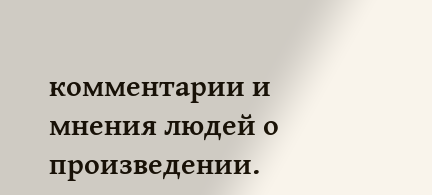комментарии и мнения людей о произведении.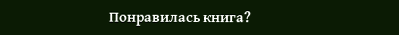Понравилась книга?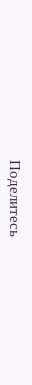Поделитесь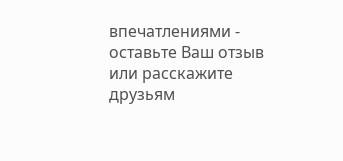впечатлениями - оставьте Ваш отзыв или расскажите друзьям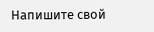Напишите свой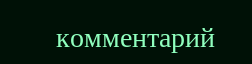комментарий